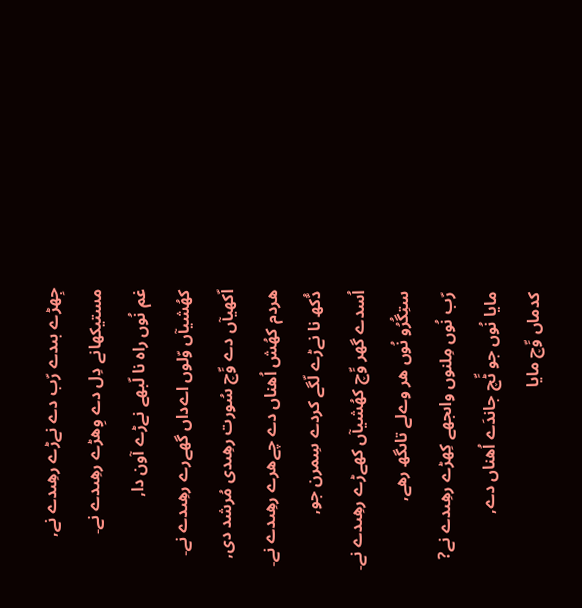جِهڑے بںدے رّب دے نےڑے رهِںدے نے,
مستیکھانے دِل دے وِهڑے رهِںدے نے۔
غم نُوں راه نا لّبھے نےڑے آون دا,
کھُشیآں وّلوں اےداں گھےرے رهِںدے نے۔
اّکھیآں دے وِّچ سُورت رهِںدی مُرشد دی,
هردم کھُش اُهناں دے چےهرے رهِںدے نے۔
دُّکھ نا نےڑے لّگے کردے سِمرن جو,
اُسدے گھر وِّچ کھُشیآں کھےڑے رهِںدے نے۔
ستِگُرُو نُوں هر وےلے تاںگھ رهے,
رّب نُوں مِلنوں واںجھے کِهڑے رهِںدے نے?
مايا نُوں جو ٹِّچ جاندَے اُهناں دے,
کدماں وِّچ مايا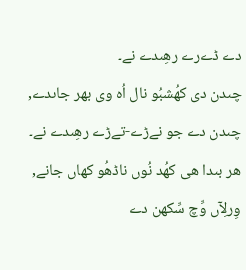دے ڈےرے رهِںدے نے۔
چںدن دی کھُشبُو نال اُه وی بھر جاںدے,
چںدن دے جو نےڑے-تےڑے رهِںدے نے۔
هر بںدا هی کھُد نُوں ناڈھُو کھاں جانے,
وِرلِآں وِّچ سِّکھن دے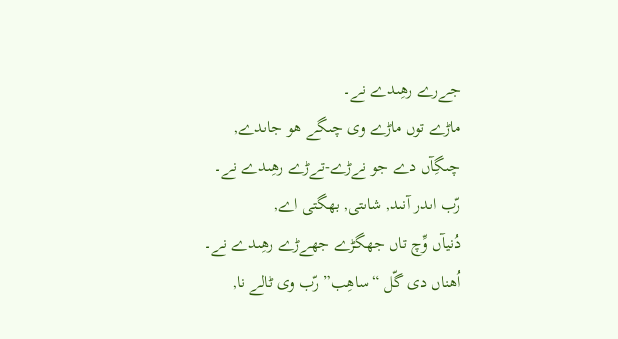جےرے رهِںدے نے۔
ماڑے توں ماڑے وی چںگے هو جاںدے,
چںگِآں دے جو نےڑے-تےڑے رهِںدے نے۔
رّب اںدر آنںد, شاںتی, بھگتی اے,
دُنیآں وِّچ تاں جھگڑے جھےڑے رهِںدے نے۔
اُهناں دی گّل “ساهِب” رّب وی ٹالے نا,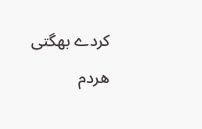کردے بھگتی هردم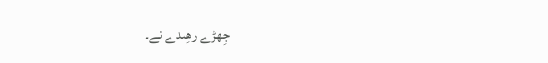جِهڑے رهِںدے نے۔